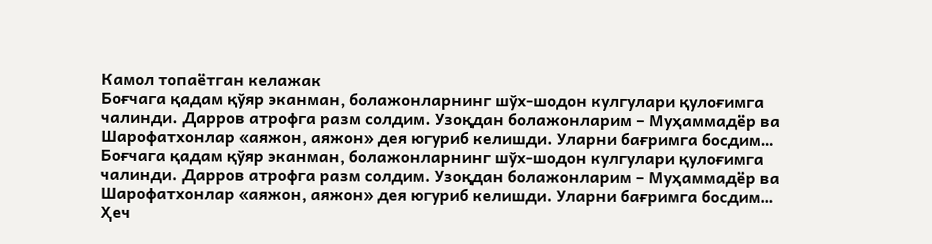Камол топаётган келажак
Боғчага қадам қўяр эканман, болажонларнинг шўх-шодон кулгулари қулоғимга чалинди. Дарров атрофга разм солдим. Узоқдан болажонларим – Муҳаммадёр ва Шарофатхонлар «аяжон, аяжон» дея югуриб келишди. Уларни бағримга босдим…
Боғчага қадам қўяр эканман, болажонларнинг шўх-шодон кулгулари қулоғимга чалинди. Дарров атрофга разм солдим. Узоқдан болажонларим – Муҳаммадёр ва Шарофатхонлар «аяжон, аяжон» дея югуриб келишди. Уларни бағримга босдим…
Ҳеч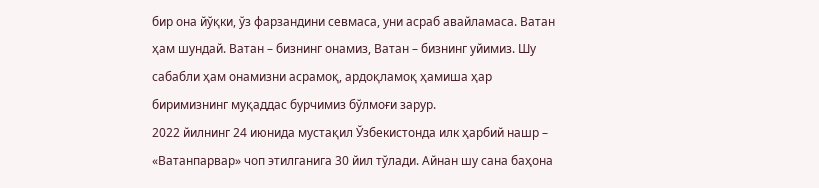бир она йўқки, ўз фарзандини севмаса, уни асраб авайламаса. Ватан ҳам шундай. Ватан – бизнинг онамиз, Ватан – бизнинг уйимиз. Шу сабабли ҳам онамизни асрамоқ, ардоқламоқ ҳамиша ҳар биримизнинг муқаддас бурчимиз бўлмоғи зарур.
2022 йилнинг 24 июнида мустақил Ўзбекистонда илк ҳарбий нашр – «Ватанпарвар» чоп этилганига 30 йил тўлади. Айнан шу сана баҳона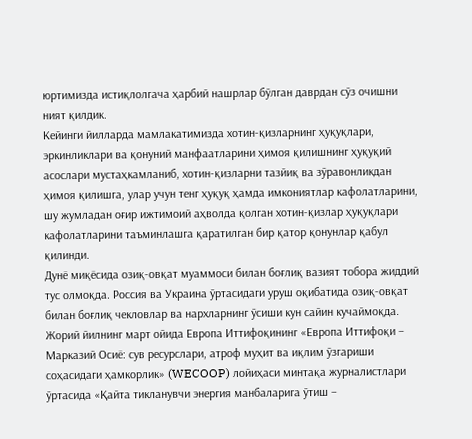юртимизда истиқлолгача ҳарбий нашрлар бўлган даврдан сўз очишни ният қилдик.
Кейинги йилларда мамлакатимизда хотин-қизларнинг ҳуқуқлари, эркинликлари ва қонуний манфаатларини ҳимоя қилишнинг ҳуқуқий асослари мустаҳкамланиб, хотин-қизларни тазйиқ ва зўравонликдан ҳимоя қилишга, улар учун тенг ҳуқуқ ҳамда имкониятлар кафолатларини, шу жумладан оғир ижтимоий аҳволда қолган хотин-қизлар ҳуқуқлари кафолатларини таъминлашга қаратилган бир қатор қонунлар қабул қилинди.
Дунё миқёсида озиқ-овқат муаммоси билан боғлиқ вазият тобора жиддий тус олмоқда. Россия ва Украина ўртасидаги уруш оқибатида озиқ-овқат билан боғлиқ чекловлар ва нархларнинг ўсиши кун сайин кучаймоқда.
Жорий йилнинг март ойида Европа Иттифоқининг «Европа Иттифоқи – Марказий Осиё: сув ресурслари, атроф муҳит ва иқлим ўзгариши соҳасидаги ҳамкорлик» (WECOOP) лойиҳаси минтақа журналистлари ўртасида «Қайта тикланувчи энергия манбаларига ўтиш –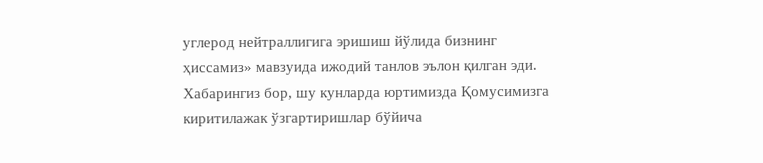углерод нейтраллигига эришиш йўлида бизнинг ҳиссамиз» мавзуида ижодий танлов эълон қилган эди.
Хабарингиз бор, шу кунларда юртимизда Қомусимизга киритилажак ўзгартиришлар бўйича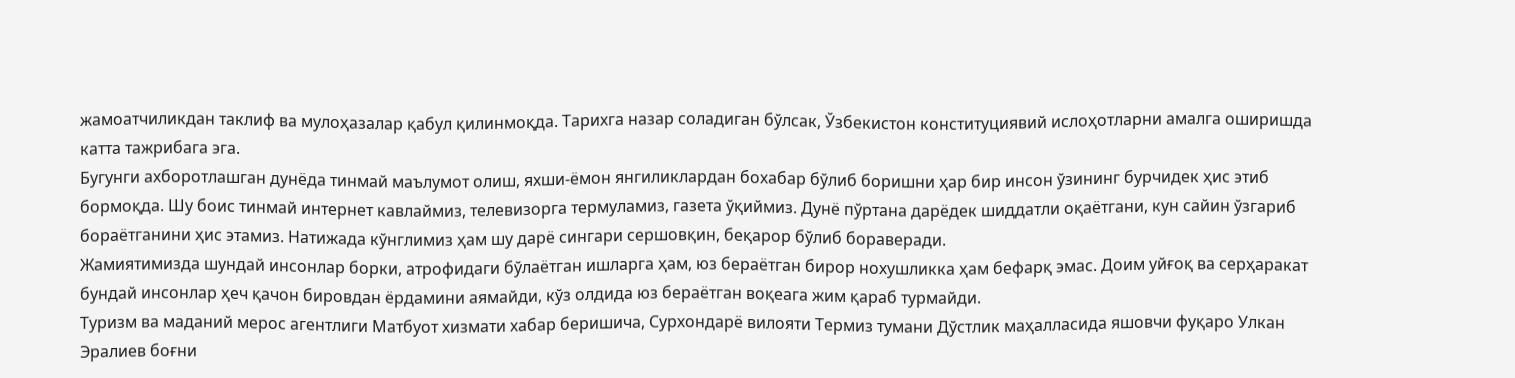жамоатчиликдан таклиф ва мулоҳазалар қабул қилинмоқда. Тарихга назар соладиган бўлсак, Ўзбекистон конституциявий ислоҳотларни амалга оширишда катта тажрибага эга.
Бугунги ахборотлашган дунёда тинмай маълумот олиш, яхши-ёмон янгиликлардан бохабар бўлиб боришни ҳар бир инсон ўзининг бурчидек ҳис этиб бормоқда. Шу боис тинмай интернет кавлаймиз, телевизорга термуламиз, газета ўқиймиз. Дунё пўртана дарёдек шиддатли оқаётгани, кун сайин ўзгариб бораётганини ҳис этамиз. Натижада кўнглимиз ҳам шу дарё сингари сершовқин, беқарор бўлиб бораверади.
Жамиятимизда шундай инсонлар борки, атрофидаги бўлаётган ишларга ҳам, юз бераётган бирор нохушликка ҳам бефарқ эмас. Доим уйғоқ ва серҳаракат бундай инсонлар ҳеч қачон бировдан ёрдамини аямайди, кўз олдида юз бераётган воқеага жим қараб турмайди.
Туризм ва маданий мерос агентлиги Матбуот хизмати хабар беришича, Сурхондарё вилояти Термиз тумани Дўстлик маҳалласида яшовчи фуқаро Улкан Эралиев боғни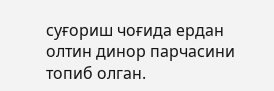суғориш чоғида ердан олтин динор парчасини топиб олган.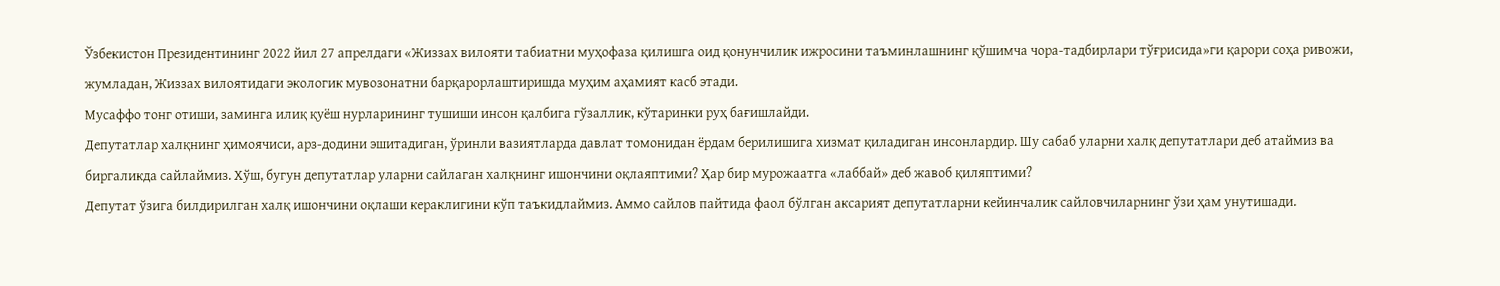Ўзбекистон Президентининг 2022 йил 27 апрелдаги «Жиззах вилояти табиатни муҳофаза қилишга оид қонунчилик ижросини таъминлашнинг қўшимча чора-тадбирлари тўғрисида»ги қарори соҳа ривожи, жумладан, Жиззах вилоятидаги экологик мувозонатни барқарорлаштиришда муҳим аҳамият касб этади.
Мусаффо тонг отиши, заминга илиқ қуёш нурларининг тушиши инсон қалбига гўзаллик, кўтаринки руҳ бағишлайди.
Депутатлар халқнинг ҳимоячиси, арз-додини эшитадиган, ўринли вазиятларда давлат томонидан ёрдам берилишига хизмат қиладиган инсонлардир. Шу сабаб уларни халқ депутатлари деб атаймиз ва биргаликда сайлаймиз. Хўш, бугун депутатлар уларни сайлаган халқнинг ишончини оқлаяптими? Ҳар бир мурожаатга «лаббай» деб жавоб қиляптими?
Депутат ўзига билдирилган халқ ишончини оқлаши кераклигини кўп таъкидлаймиз. Аммо сайлов пайтида фаол бўлган аксарият депутатларни кейинчалик сайловчиларнинг ўзи ҳам унутишади.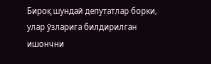Бироқ шундай депутатлар борки, улар ўзларига билдирилган ишончни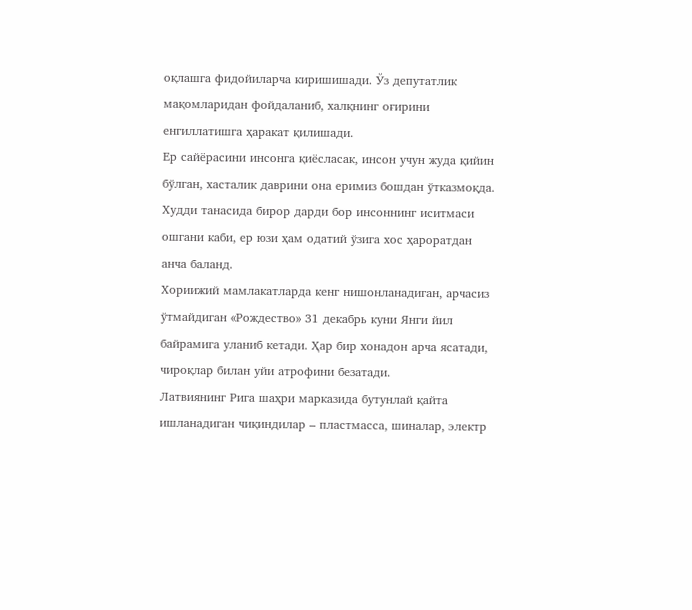оқлашга фидойиларча киришишади. Ўз депутатлик мақомларидан фойдаланиб, халқнинг оғирини енгиллатишга ҳаракат қилишади.
Ер сайёрасини инсонга қиёсласак, инсон учун жуда қийин бўлган, хасталик даврини она еримиз бошдан ўтказмоқда. Худди танасида бирор дарди бор инсоннинг иситмаси ошгани каби, ер юзи ҳам одатий ўзига хос ҳароратдан анча баланд.
Хориижий мамлакатларда кенг нишонланадиган, арчасиз ўтмайдиган «Рождество» 31 декабрь куни Янги йил байрамига уланиб кетади. Ҳар бир хонадон арча ясатади, чироқлар билан уйи атрофини безатади.
Латвиянинг Рига шаҳри марказида бутунлай қайта ишланадиган чиқиндилар – пластмасса, шиналар, электр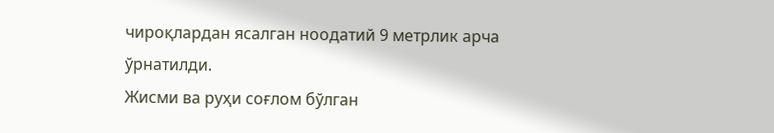чироқлардан ясалган ноодатий 9 метрлик арча ўрнатилди.
Жисми ва руҳи соғлом бўлган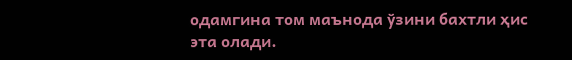одамгина том маънода ўзини бахтли ҳис эта олади.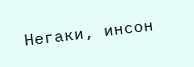Негаки, инсон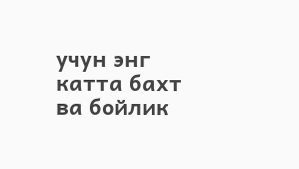учун энг катта бахт ва бойлик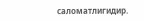саломатлигидир.